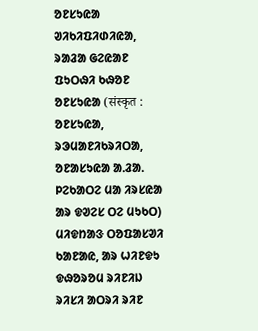ᱚᱱᱥᱩᱭᱟ
ᱣᱤᱠᱤᱯᱤᱰᱤᱭᱟ, ᱨᱟᱲᱟ ᱜᱮᱭᱟᱱ ᱯᱩᱛᱷᱤ ᱠᱷᱚᱱ
ᱚᱱᱥᱩᱭᱟ (संस्कृत : ᱚᱱᱥᱩᱭᱟ, ᱨᱳᱢᱟᱱᱤᱠᱨᱤᱛᱟ, ᱚᱱᱟᱥᱩᱭᱟ ᱟᱹᱲᱟᱹ ᱞᱮᱠᱟᱛᱮ ᱢᱟ ᱤᱨᱥᱭᱟ ᱟᱨ ᱫᱣᱮᱥ ᱛᱮ ᱢᱩᱠᱛ) ᱢᱤᱫᱴᱟᱝ ᱛᱚᱯᱟᱥᱣᱤ ᱠᱟᱱᱟᱭ, ᱟᱨ ᱦᱤᱱᱫᱩ ᱫᱷᱚᱨᱚᱢ ᱨᱤᱱᱤᱡ ᱨᱤᱥᱤ ᱟᱛᱨᱤ ᱨᱤᱱ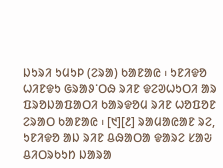ᱡᱩᱨᱤ ᱩᱢᱩᱞ (ᱮᱨᱟ) ᱠᱟᱱᱟᱭ ᱾ ᱩᱱᱤᱫᱚ ᱦᱤᱱᱫᱩ ᱜᱨᱟᱽᱸᱛᱷ ᱨᱤᱱ ᱫᱮᱣᱦᱩᱛᱤ ᱟᱨ ᱯᱨᱚᱡᱟᱯᱟᱛᱤ ᱠᱟᱨᱫᱚᱢ ᱨᱤᱱ ᱦᱚᱯᱚᱱ ᱮᱨᱟᱛ ᱠᱟᱱᱟᱭ ᱾ [᱑][᱒] ᱨᱟᱢᱟᱭᱟᱱ ᱨᱮ, ᱩᱱᱤᱫᱚ ᱟᱡ ᱨᱤᱱ ᱪᱷᱟᱛᱟ ᱫᱟᱨᱮ ᱥᱟᱶ ᱪᱤᱛᱨᱠᱩᱴ ᱡᱟᱨᱟ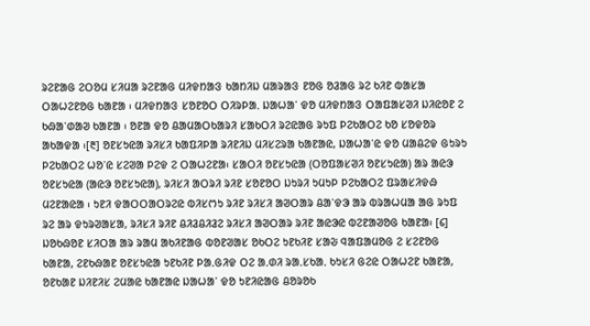ᱨᱮᱱᱟᱜ ᱮᱛᱚᱢ ᱥᱤᱢᱟ ᱨᱮᱱᱟᱜ ᱢᱤᱫᱴᱟᱝ ᱠᱟᱴᱤᱡ ᱢᱟᱨᱟᱝ ᱱᱚᱜ ᱚᱲᱟᱜ ᱨᱮ ᱠᱤᱱ ᱵᱟᱥᱟ ᱛᱟᱦᱮᱱᱚᱜ ᱠᱟᱱᱟ ᱾ ᱢᱤᱫᱴᱟᱝ ᱥᱚᱱᱚᱛ ᱛᱤᱨᱞᱟᱹ ᱡᱟᱦᱟᱸ ᱫᱚ ᱢᱤᱫᱴᱟᱝ ᱛᱟᱯᱟᱥᱣᱤ ᱡᱤᱭᱚᱱ ᱮ ᱠᱷᱟᱸᱰᱟᱣ ᱠᱟᱱᱟ ᱾ ᱚᱱᱟ ᱫᱚ ᱪᱟᱢᱟᱛᱠᱟᱨᱤ ᱥᱟᱠᱛᱤ ᱨᱮᱭᱟᱜ ᱨᱩᱯ ᱞᱮᱠᱟᱛᱮ ᱠᱚ ᱥᱚᱫᱚᱨ ᱟᱠᱟᱫᱟ ᱾[᱓] ᱚᱱᱥᱩᱭᱟ ᱨᱤᱥᱤ ᱠᱟᱯᱤᱞᱟ ᱨᱤᱱᱤᱡ ᱢᱤᱥᱮᱨᱟ ᱠᱟᱱᱟᱭ, ᱡᱟᱦᱟᱸᱭ ᱫᱚ ᱢᱟᱪᱮᱫ ᱜᱩᱨᱩ ᱞᱮᱠᱟᱛᱮ ᱦᱚᱸᱭ ᱥᱮᱣᱟ ᱞᱮᱫ ᱮ ᱛᱟᱦᱮᱱᱟ᱾ ᱥᱟᱛᱤ ᱚᱱᱥᱩᱭᱟ (ᱛᱚᱯᱟᱥᱣᱤ ᱚᱱᱥᱩᱭᱟ) ᱟᱨ ᱟᱭᱳ ᱚᱱᱥᱩᱭᱟ (ᱟᱭᱳ ᱚᱱᱥᱩᱭᱟ), ᱨᱤᱥᱤ ᱟᱛᱨᱤ ᱨᱤᱱ ᱥᱚᱱᱚᱛ ᱡᱩᱨᱤ ᱩᱢᱩᱞ ᱞᱮᱠᱟᱛᱮ ᱯᱨᱟᱥᱤᱫᱷ ᱢᱮᱱᱟᱭᱟ ᱾ ᱩᱱᱤ ᱫᱟᱛᱛᱟᱛᱨᱮᱭ ᱵᱤᱥᱬᱩ ᱨᱤᱱ ᱨᱤᱥᱤ ᱟᱣᱛᱟᱨ ᱪᱟᱸᱫᱳ ᱟᱨ ᱵᱨᱟᱦᱢᱟ ᱟᱜ ᱨᱩᱯ ᱨᱮ ᱟᱨ ᱫᱩᱨᱣᱟᱥᱟ, ᱨᱤᱥᱤ ᱨᱤᱱ ᱪᱤᱲᱪᱤᱲᱮ ᱨᱤᱥᱤ ᱟᱣᱛᱟᱨ ᱨᱤᱱ ᱟᱭᱳᱭ ᱵᱮᱱᱟᱣᱚᱜ ᱠᱟᱱᱟ᱾ [᱔] ᱡᱚᱠᱷᱚᱱ ᱥᱤᱛᱟ ᱟᱨ ᱨᱟᱢ ᱟᱠᱤᱱᱟᱜ ᱵᱚᱱᱣᱟᱥ ᱚᱠᱛᱮ ᱩᱱᱠᱤᱱ ᱥᱟᱶ ᱧᱟᱯᱟᱢᱚᱜ ᱮ ᱥᱮᱱᱚᱜ ᱠᱟᱱᱟ, ᱮᱱᱠᱷᱟᱱ ᱚᱱᱥᱩᱭᱟ ᱩᱱᱠᱤᱱ ᱞᱟᱹᱜᱤᱫ ᱛᱮ ᱟᱹᱰᱤ ᱨᱟᱹᱥᱠᱟᱹ ᱠᱩᱥᱤ ᱜᱮᱭ ᱛᱟᱦᱮᱱ ᱠᱟᱱᱟ, ᱚᱱᱠᱟᱱ ᱡᱤᱱᱤᱥ ᱮᱢᱟᱭ ᱠᱟᱱᱟᱭ ᱡᱟᱦᱟᱸ ᱫᱚ ᱩᱱᱤᱭᱟᱜ ᱪᱚᱨᱚᱠ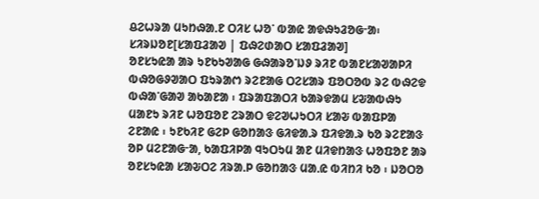ᱪᱮᱦᱨᱟ ᱢᱩᱴᱷᱟᱹᱱ ᱛᱤᱥ ᱦᱚᱸ ᱵᱟᱭ ᱟᱫᱷᱩᱲᱚᱜᱼᱟ᱾
ᱥᱤᱨᱡᱚᱱ[ᱥᱟᱯᱲᱟᱣ | ᱯᱷᱮᱰᱟᱛ ᱥᱟᱯᱲᱟᱣ]
ᱚᱱᱥᱩᱭᱟ ᱟᱨ ᱩᱱᱠᱩᱣᱟᱜ ᱜᱷᱟᱨᱚᱸᱡᱽ ᱨᱤᱱ ᱵᱟᱱᱥᱟᱣᱟᱞᱤ ᱵᱷᱚᱜᱽᱣᱟᱛ ᱯᱩᱨᱟᱬ ᱨᱮᱱᱟᱜ ᱛᱮᱥᱟᱨ ᱯᱚᱛᱚᱵ ᱨᱮ ᱵᱷᱮᱫ ᱵᱷᱟᱸᱜᱟᱣ ᱟᱠᱟᱱᱟ ᱾ ᱯᱨᱟᱯᱟᱛᱤ ᱠᱟᱨᱫᱟᱢ ᱥᱶᱟᱵᱷᱩ ᱢᱟᱱᱩ ᱨᱤᱱ ᱦᱚᱯᱚᱱ ᱮᱨᱟᱛ ᱫᱮᱣᱦᱩᱛᱤ ᱥᱟᱶ ᱵᱟᱯᱞᱟ ᱮᱱᱟᱭ ᱾ ᱩᱱᱠᱤᱱ ᱜᱮᱞ ᱜᱚᱴᱟᱝ ᱜᱤᱫᱟᱹᱨ ᱯᱤᱫᱟᱹᱨ ᱠᱚ ᱨᱮᱱᱟᱝ ᱚᱞ ᱢᱮᱱᱟᱜᱼᱟ, ᱠᱟᱯᱤᱞᱟ ᱧᱩᱛᱩᱢ ᱟᱱ ᱢᱤᱫᱴᱟᱝ ᱦᱚᱯᱚᱱ ᱟᱨ ᱚᱱᱥᱩᱭᱟ ᱥᱟᱶᱛᱮ ᱤᱨᱟᱹᱞ ᱜᱚᱴᱟᱝ ᱢᱟᱹᱭ ᱵᱤᱴᱤ ᱠᱚ ᱾ ᱡᱚᱛᱚ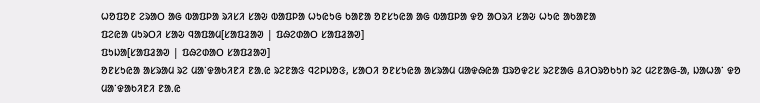ᱦᱚᱯᱚᱱ ᱮᱨᱟᱛ ᱟᱜ ᱵᱟᱯᱞᱟ ᱨᱤᱥᱤ ᱥᱟᱶ ᱵᱟᱯᱞᱟ ᱦᱩᱭᱩᱜ ᱠᱟᱱᱟ ᱚᱱᱥᱩᱭᱟ ᱟᱜ ᱵᱟᱯᱞᱟ ᱫᱚ ᱟᱛᱨᱤ ᱥᱟᱶ ᱦᱩᱭ ᱟᱠᱟᱱᱟ
ᱯᱮᱭᱟ ᱢᱩᱨᱛᱤ ᱥᱟᱶ ᱧᱟᱯᱟᱢ[ᱥᱟᱯᱲᱟᱣ | ᱯᱷᱮᱰᱟᱛ ᱥᱟᱯᱲᱟᱣ]
ᱯᱩᱡᱟ[ᱥᱟᱯᱲᱟᱣ | ᱯᱷᱮᱰᱟᱛ ᱥᱟᱯᱲᱟᱣ]
ᱚᱱᱥᱩᱭᱟ ᱟᱥᱨᱟᱢ ᱨᱮ ᱢᱟᱸᱫᱟᱠᱤᱱᱤ ᱱᱟᱹᱭ ᱨᱮᱱᱟᱝ ᱧᱮᱞᱡᱚᱝ, ᱥᱟᱛᱤ ᱚᱱᱥᱩᱭᱟ ᱟᱥᱨᱟᱢ ᱢᱟᱫᱷᱭᱟ ᱯᱨᱚᱫᱮᱥ ᱨᱮᱱᱟᱜ ᱪᱤᱛᱨᱚᱠᱩᱴ ᱨᱮ ᱢᱮᱱᱟᱜ-ᱟ, ᱡᱟᱦᱟᱸ ᱫᱚ ᱢᱟᱸᱫᱟᱠᱤᱱᱤ ᱱᱟᱹᱭ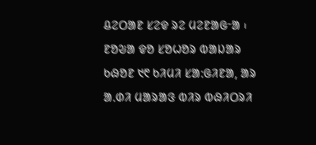ᱪᱮᱛᱟᱱ ᱥᱮᱫ ᱨᱮ ᱢᱮᱱᱟᱜᱼᱟ ᱾ ᱱᱚᱶᱟ ᱫᱚ ᱥᱚᱦᱚᱨ ᱵᱟᱡᱟᱨ ᱠᱷᱚᱱ ᱑᱖ ᱠᱤᱢᱤ ᱥᱟᱺᱜᱤᱱᱟ, ᱟᱨ ᱟᱹᱰᱤ ᱢᱟᱨᱟᱝ ᱵᱤᱨ ᱵᱷᱤᱛᱨᱤ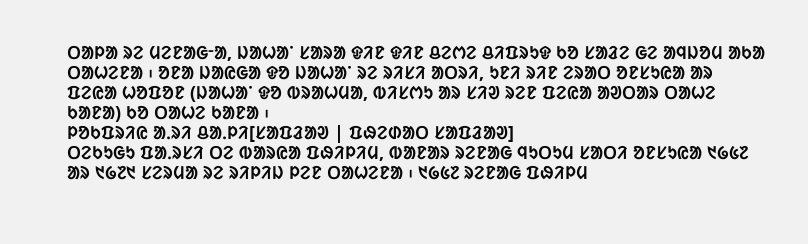ᱛᱟᱞᱟ ᱨᱮ ᱢᱮᱱᱟᱜᱼᱟ, ᱡᱟᱦᱟᱸ ᱥᱟᱨᱟ ᱫᱤᱱ ᱫᱤᱱ ᱪᱮᱬᱮ ᱪᱤᱯᱨᱩᱫ ᱠᱚ ᱥᱟᱲᱮ ᱜᱮ ᱟᱧᱡᱚᱢ ᱟᱠᱟ ᱛᱟᱦᱮᱱᱟ ᱾ ᱚᱱᱟ ᱡᱟᱭᱜᱟ ᱫᱚ ᱡᱟᱦᱟᱸ ᱨᱮ ᱨᱤᱥᱤ ᱟᱛᱨᱤ, ᱩᱱᱤ ᱨᱤᱱ ᱮᱨᱟᱛ ᱚᱱᱥᱩᱭᱟ ᱟᱨ ᱯᱮᱭᱟ ᱦᱚᱯᱚᱱ (ᱡᱟᱦᱟᱸ ᱫᱚ ᱵᱨᱟᱦᱢᱟ, ᱵᱤᱥᱬᱩ ᱟᱨ ᱥᱤᱣ ᱨᱮᱱ ᱯᱮᱭᱟ ᱟᱣᱛᱟᱨ ᱛᱟᱦᱮ ᱠᱟᱱᱟ) ᱠᱚ ᱛᱟᱦᱮ ᱠᱟᱱᱟ ᱾
ᱞᱚᱠᱯᱨᱤᱭ ᱟᱹᱨᱤ ᱪᱟᱹᱞᱤ[ᱥᱟᱯᱲᱟᱣ | ᱯᱷᱮᱰᱟᱛ ᱥᱟᱯᱲᱟᱣ]
ᱛᱮᱠᱩᱜᱩ ᱯᱟᱹᱨᱥᱤ ᱛᱮ ᱵᱟᱨᱭᱟ ᱯᱷᱤᱞᱤᱢ, ᱵᱟᱱᱟᱨ ᱨᱮᱱᱟᱜ ᱧᱩᱛᱩᱢ ᱥᱟᱛᱤ ᱚᱱᱥᱩᱭᱟ ᱑᱙᱕᱗ ᱟᱨ ᱑᱙᱗᱑ ᱥᱮᱨᱢᱟ ᱨᱮ ᱨᱤᱞᱤᱡ ᱞᱮᱱ ᱛᱟᱦᱮᱱᱟ ᱾ ᱑᱙᱕᱗ ᱨᱮᱱᱟᱜ ᱯᱷᱤᱞᱢ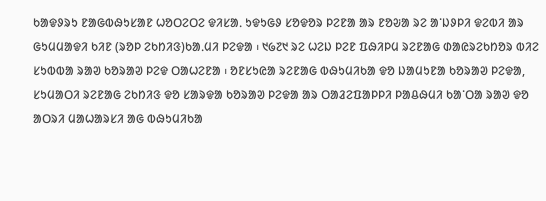ᱠᱟᱫᱽᱨᱩ ᱱᱟᱜᱵᱷᱩᱥᱟᱱ ᱦᱚᱛᱮᱛᱮ ᱫᱤᱥᱟᱹ ᱩᱫᱩᱜᱽ ᱥᱚᱫᱚᱨ ᱞᱮᱱᱟ ᱟᱨ ᱱᱚᱶᱟ ᱨᱮ ᱟᱸᱡᱽᱞᱤ ᱫᱮᱵᱤ ᱟᱨ ᱜᱩᱢᱢᱟᱫᱤ ᱠᱤᱱ (ᱨᱚᱞ ᱮᱠᱴᱤᱝ)ᱠᱟᱹᱢᱤ ᱞᱮᱫᱟ ᱾ ᱑᱙᱗᱑ ᱨᱮ ᱦᱮᱡ ᱞᱮᱱ ᱯᱷᱤᱞᱢ ᱨᱮᱱᱟᱜ ᱰᱟᱭᱨᱮᱠᱴᱚᱨ ᱵᱤᱮ ᱥᱩᱵᱵᱟ ᱨᱟᱣ ᱠᱚᱨᱟᱣ ᱞᱮᱫ ᱛᱟᱦᱮᱱᱟ ᱾ ᱚᱱᱥᱩᱭᱟ ᱨᱮᱱᱟᱜ ᱵᱷᱩᱢᱤᱠᱟ ᱫᱚ ᱡᱟᱢᱩᱱᱟ ᱠᱚᱨᱟᱣ ᱞᱮᱫᱟ, ᱥᱩᱢᱟᱛᱤ ᱨᱮᱱᱟᱜ ᱮᱠᱴᱤᱝ ᱫᱚ ᱥᱟᱨᱫᱟ ᱠᱚᱨᱟᱣ ᱞᱮᱫᱟ ᱟᱨ ᱛᱟᱲᱮᱯᱟᱞᱞᱤ ᱞᱟᱪᱷᱢᱤ ᱠᱟᱸᱛᱟ ᱨᱟᱣ ᱫᱚ ᱟᱛᱨᱤ ᱢᱟᱦᱟᱨᱥᱤ ᱟᱜ ᱵᱷᱩᱢᱤᱠᱟ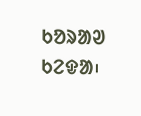ᱠᱚᱨᱟᱣ ᱠᱮᱫᱟ᱾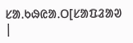ᱥᱟᱹᱠᱷᱭᱟᱹᱛ[ᱥᱟᱯᱲᱟᱣ |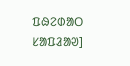ᱯᱷᱮᱰᱟᱛ ᱥᱟᱯᱲᱟᱣ]